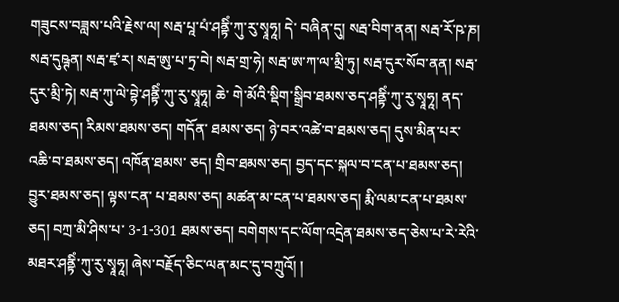གཟུངས་བཟླས་པའི་རྗེས་ལ། སརྦ་པཱ་པཾ་ཤནྟིཾ་ཀུ་རུ་སྭཱཧཱ། དེ་ བཞིན་དུ། སརྦ་བིག་ནན། སརྦ་རོ་ཥ་ཎ། སརྦ་དུཥྚན། སརྦ་ཛྭ་ར། སརྦ་ཨུ་པ་ཏྲ་བེ། སརྦ་གྲ་ཧེ། སརྦ་ཨ་ཀ་ལ་མྲི་ཏུ། སརྦ་དུར་སོབ་ནན། སརྦ་དུར་མྲི་ཏེ། སརྦ་ཀུ་ལེ་བྷེ་ཤནྟིཾ་ཀུ་རུ་སྭཱཧཱ། ཆེ་ གེ་མོའི་སྡིག་སྒྲིབ་ཐམས་ཅད་ཤནྟིཾ་ཀུ་རུ་སྭཱཧཱ། ནད་ཐམས་ཅད། རིམས་ཐམས་ཅད། གདོན་ ཐམས་ཅད། ཉེ་བར་འཚེ་བ་ཐམས་ཅད། དུས་མིན་པར་འཆི་བ་ཐམས་ཅད། འཁོན་ཐམས་ ཅད། གྲིབ་ཐམས་ཅད། བྱད་དང་སྐལ་བ་ངན་པ་ཐམས་ཅད། བྱུར་ཐམས་ཅད། ལྟས་ངན་ པ་ཐམས་ཅད། མཚན་མ་ངན་པ་ཐམས་ཅད། རྨི་ལམ་ངན་པ་ཐམས་ཅད། བཀྲ་མི་ཤིས་པ་ 3-1-301 ཐམས་ཅད། བགེགས་དང་ལོག་འདྲེན་ཐམས་ཅད་ཅེས་པ་རེ་རེའི་མཐར་ཤནྟིཾ་ཀུ་རུ་སྭཱཧཱ། ཞེས་བརྗོད་ཅིང་ལན་མང་དུ་བཀྲུའོ། །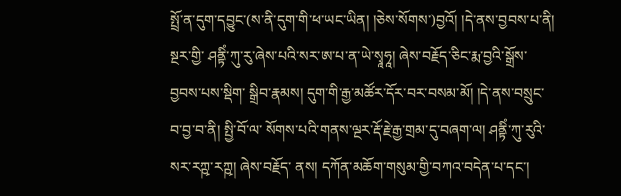སྤྲོ་ན་དུག་དབྱུང་(ས་ནི་དུག་གི་ཕ་ཡང་ཡིན། །ཅེས་སོགས་)བྱའོ། །དེ་ནས་བྱབས་པ་ནི། སྔར་གྱི་ ཤནྟིཾ་ཀུ་རུ་ཞེས་པའི་སར་ཨ་པ་ན་ཡེ་སྭཱཧཱ། ཞེས་བརྗོད་ཅིང་རྨ་བྱའི་སྒྲོས་བྱབས་པས་སྡིག་ སྒྲིབ་རྣམས། དུག་གི་རྒྱ་མཚོར་དོར་བར་བསམ་མོ། །དེ་ནས་བསྲུང་བ་བྱ་བ་ནི། སྤྱི་བོ་ལ་ སོགས་པའི་གནས་ལྔར་རྡོ་རྗེ་རྒྱ་གྲམ་དུ་བཞག་ལ། ཤནྟིཾ་ཀུ་རུའི་སར་རཀྵ་རཀྵ། ཞེས་བརྗོད་ ནས། དཀོན་མཆོག་གསུམ་གྱི་བཀའ་བདེན་པ་དང་།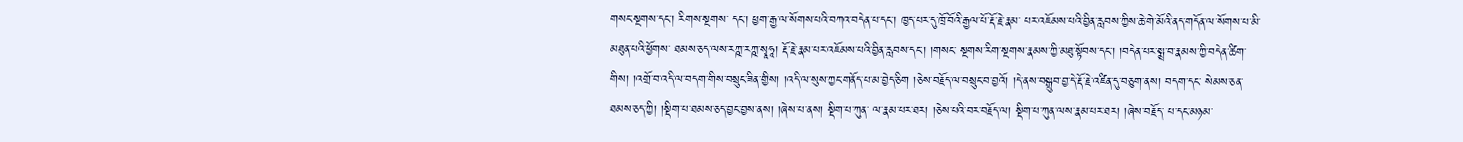གསང་སྔགས་དང་། རིགས་སྔགས་ དང་། ཕྱག་རྒྱ་ལ་སོགས་པའི་བཀའ་བདེན་པ་དང་། ཁྱད་པར་དུ་ཁྲོ་བོའི་རྒྱལ་པོ་རྡོ་རྗེ་རྣམ་ པར་འཇོམས་པའི་བྱིན་རླབས་ཀྱིས་ཆེ་གེ་མོའི་ནད་གདོན་ལ་སོགས་པ་མི་མཐུན་པའི་ཕྱོགས་ ཐམས་ཅད་ལས་རཀྵ་རཀྵ་སྭཱཧཱ། རྡོ་རྗེ་རྣམ་པར་འཇོམས་པའི་བྱིན་རླབས་དང་། །གསང་ སྔགས་རིག་སྔགས་རྣམས་ཀྱི་མཐུ་སྟོབས་དང་། །བདེན་པར་སྨྲ་བ་རྣམས་ཀྱི་བདེན་ཚིག་གིས། །འགྲོ་བ་འདི་ལ་བདག་གིས་བསྲུང་ཟིན་གྱིས། །འདི་ལ་སུས་ཀྱང་གནོད་པ་མ་བྱེད་ཅིག །ཅེས་བརྗོད་ལ་བསྲུང་བ་བྱའོ། །དེ་ནས་བསྒྲུབ་བྱ་དེ་རྡོ་རྗེ་འཛིན་དུ་བཅུག་ནས། བདག་དང་ སེམས་ཅན་ཐམས་ཅད་ཀྱི། །སྡིག་པ་ཐམས་ཅད་བྱང་བྱས་ནས། །ཞེས་པ་ནས། སྡིག་པ་ཀུན་ ལ་རྣམ་པར་ཐར། །ཅེས་པའི་བར་བརྗོད་ལ། སྡིག་པ་ཀུན་ལས་རྣམ་པར་ཐར། །ཞེས་བརྗོད་ པ་དང་མཉམ་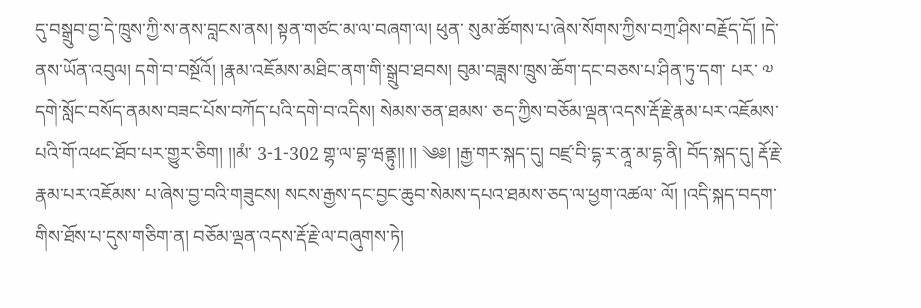དུ་བསྒྲུབ་བྱ་དེ་ཁྲུས་ཀྱི་ས་ནས་བླངས་ནས། སྟན་གཙང་མ་ལ་བཞག་ལ། ཕུན་ སུམ་ཚོགས་པ་ཞེས་སོགས་ཀྱིས་བཀྲ་ཤིས་བརྗོད་དོ། །དེ་ནས་ཡོན་འབུལ། དགེ་བ་བསྔོའོ། །རྣམ་འཇོམས་མཐིང་ནག་གི་སྒྲུབ་ཐབས། བུམ་བཟླས་ཁྲུས་ཆོག་དང་བཅས་པ་ཤིན་ཏུ་དག་ པར་ ༧ དགེ་སློང་བསོད་ནམས་བཟང་པོས་བཀོད་པའི་དགེ་བ་འདིས། སེམས་ཅན་ཐམས་ ཅད་ཀྱིས་བཅོམ་ལྡན་འདས་རྡོ་རྗེ་རྣམ་པར་འཇོམས་པའི་གོ་འཕང་ཐོབ་པར་གྱུར་ཅིག། །།མཾ་ 3-1-302 གྷ་ལ་བྷ་ཝནྟུ།། །། ༄༅། །རྒྱ་གར་སྐད་དུ། བཛྲ་བི་དྷ་ར་ནཱ་མ་དྷ་ནི། བོད་སྐད་དུ། རྡོ་རྗེ་རྣམ་པར་འཇོམས་ པ་ཞེས་བྱ་བའི་གཟུངས། སངས་རྒྱས་དང་བྱང་ཆུབ་སེམས་དཔའ་ཐམས་ཅད་ལ་ཕྱག་འཚལ་ ལོ། །འདི་སྐད་བདག་གིས་ཐོས་པ་དུས་གཅིག་ན། བཅོམ་ལྡན་འདས་རྡོ་རྗེ་ལ་བཞུགས་ཏེ།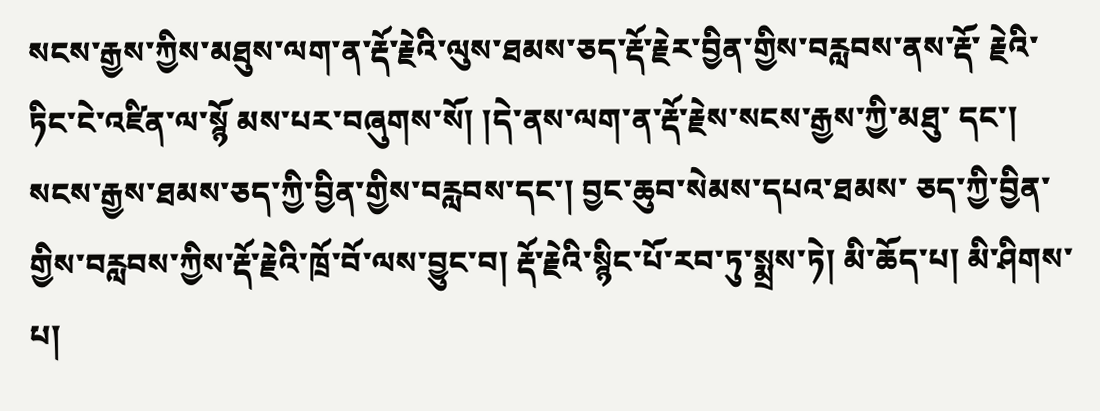སངས་རྒྱས་ཀྱིས་མཐུས་ལག་ན་རྡོ་རྗེའི་ལུས་ཐམས་ཅད་རྡོ་རྗེར་བྱིན་གྱིས་བརླབས་ནས་རྡོ་ རྗེའི་ཏིང་ངེ་འཛིན་ལ་སྙོ མས་པར་བཞུགས་སོ། །དེ་ནས་ལག་ན་རྡོ་རྗེས་སངས་རྒྱས་ཀྱི་མཐུ་ དང་། སངས་རྒྱས་ཐམས་ཅད་ཀྱི་བྱིན་གྱིས་བརླབས་དང་། བྱང་ཆུབ་སེམས་དཔའ་ཐམས་ ཅད་ཀྱི་བྱིན་གྱིས་བརླབས་ཀྱིས་རྡོ་རྗེའི་ཁྲོ་བོ་ལས་བྱུང་བ། རྡོ་རྗེའི་སྙིང་པོ་རབ་ཏུ་སྨྲས་ཏེ། མི་ཆོད་པ། མི་ཤིགས་པ།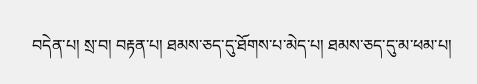བདེན་པ། སྲ་བ། བརྟན་པ། ཐམས་ཅད་དུ་ཐོགས་པ་མེད་པ། ཐམས་ཅད་དུ་མ་ཕམ་པ།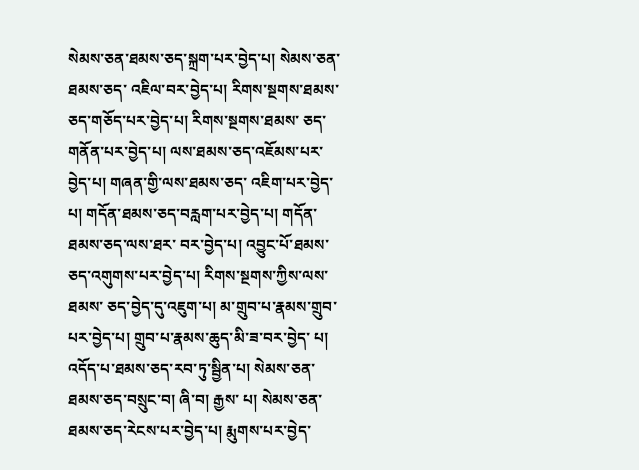སེམས་ཅན་ཐམས་ཅད་སྐྲག་པར་བྱེད་པ། སེམས་ཅན་ཐམས་ཅད་ འཇིལ་བར་བྱེད་པ། རིགས་སྔགས་ཐམས་ཅད་གཅོད་པར་བྱེད་པ། རིགས་སྔགས་ཐམས་ ཅད་གནོན་པར་བྱེད་པ། ལས་ཐམས་ཅད་འཇོམས་པར་བྱེད་པ། གཞན་གྱི་ལས་ཐམས་ཅད་ འཇིག་པར་བྱེད་པ། གདོན་ཐམས་ཅད་བརླག་པར་བྱེད་པ། གདོན་ཐམས་ཅད་ལས་ཐར་ བར་བྱེད་པ། འབྱུང་པོ་ཐམས་ཅད་འགུགས་པར་བྱེད་པ། རིགས་སྔགས་ཀྱིས་ལས་ཐམས་ ཅད་བྱེད་དུ་འཇུག་པ། མ་གྲུབ་པ་རྣམས་གྲུབ་པར་བྱེད་པ། གྲུབ་པ་རྣམས་ཆུད་མི་ཟ་བར་བྱེད་ པ། འདོད་པ་ཐམས་ཅད་རབ་ཏུ་སྦྱིན་པ། སེམས་ཅན་ཐམས་ཅད་བསྲུང་བ། ཞི་བ། རྒྱས་ པ། སེམས་ཅན་ཐམས་ཅད་རེངས་པར་བྱེད་པ། རྨུགས་པར་བྱེད་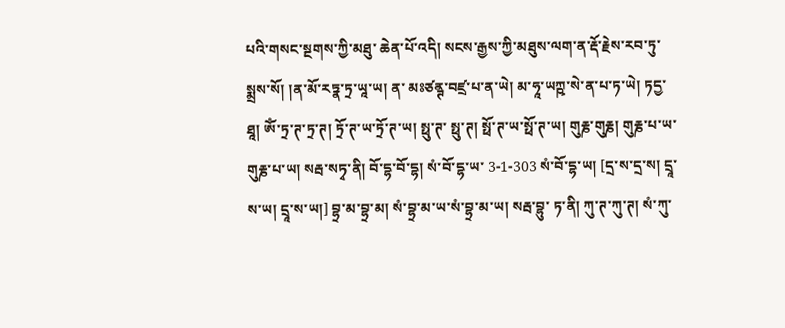པའི་གསང་སྔགས་ཀྱི་མཐུ་ ཆེན་པོ་འདི། སངས་རྒྱས་ཀྱི་མཐུས་ལག་ན་རྡོ་རྗེས་རབ་ཏུ་སྨྲས་སོ། །ན་མོ་རཏྣ་ཏྲ་ཡཱ་ཡ། ན་ མཿཙནྚ་བཛྲ་པ་ན་ཡེ། མ་ཧཱ་ཡཀྵ་སེ་ན་པ་ཏ་ཡེ། ཏདྱ་ཐཱ། ༀ་ཏྲ་ཊ་ཏྲ་ཊ། ཏྲོ་ཊ་ཡ་ཏྲོ་ཊ་ཡ། སྥུ་ཊ་ སྥུ་ཊ། སྥོ་ཊ་ཡ་སྥོ་ཊ་ཡ། གུརྞ་གུརྞ། གུརྞ་པ་ཡ་གུརྞ་པ་ཡ། སརྦ་སཏྭ་ནི། བོ་དྷ་བོ་དྷ། སཾ་བོ་དྷ་ཡ་ 3-1-303 སཾ་བོ་དྷ་ཡ། [དྲ་ས་དྲ་ས། དྲཱ་ས་ཡ། དྲཱ་ས་ཡ།] བྷྲ་མ་བྷྲ་མ། སཾ་བྷྲ་མ་ཡ་སཾ་བྷྲ་མ་ཡ། སརྦ་བྷུ་ ཏ་ནི། ཀུ་ཊ་ཀུ་ཊ། སཾ་ཀུ་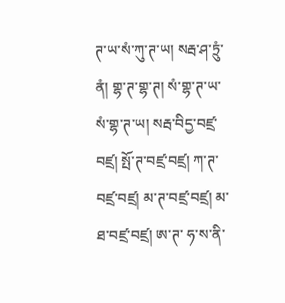ཊ་ཡ་སཾ་ཀུ་ཊ་ཡ། སརྦ་ཤ་ཏྲུཾ་ནཾ། གྷ་ཊ་གྷ་ཊ། སཾ་གྷ་ཊ་ཡ་སཾ་གྷ་ཊ་ཡ། སརྦ་བིདྱ་བཛྲ་བཛྲ། སྤོ་ཊ་བཛྲ་བཛྲ། ཀ་ཊ་བཛྲ་བཛྲ། མ་ཊ་བཛྲ་བཛྲ། མ་ཐ་བཛྲ་བཛྲ། ཨ་ཊ་ ཧ་ས་ནི་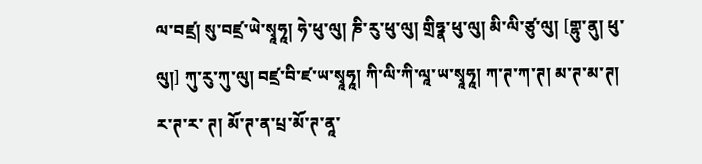ལ་བཛྲ། སུ་བཛྲ་ཡེ་སྭཱཧཱ། ཧེ་ཕུ་ལུ། ཎི་རུ་ཕུ་ལུ། གྲིཧྣ་ཕུ་ལུ། མི་ལི་ཙུ་ལུ། [གྷུ་ནུ། ཕུ་ ལུ།] ཀུ་རུ་ཀུ་ལུ། བཛྲ་བི་ཛ་ཡ་སྭཱཧཱ། ཀི་ལི་ཀི་ལཱ་ཡ་སྭཱཧཱ། ཀ་ཊ་ཀ་ཊ། མ་ཊ་མ་ཊ། ར་ཊ་ར་ ཊ། མོ་ཊ་ན་པྲ་མོ་ཊ་ནཱ་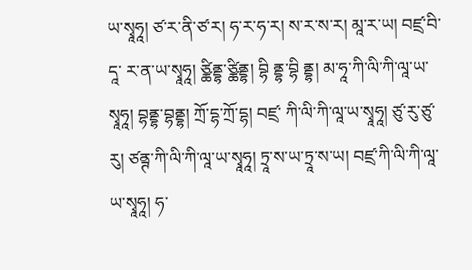ཡ་སྭཱཧཱ། ཙ་ར་ནི་ཙ་ར། ཧ་ར་ཧ་ར། ས་ར་ས་ར། མཱ་ར་ཡ། བཛྲ་བི་དཱ་ ར་ན་ཡ་སྭཱཧཱ། ཙྪིནྡྷ་ཙྪིནྡྷ། བྷི ནྡྷ་བྷི ནྡྷ། མ་ཧཱ་ཀི་ལི་ཀི་ལཱ་ཡ་སྭཱཧཱ། བྷནྡྷ་བྷནྡྷ། ཀྲོ་དྷ་ཀྲོ་དྷ། བཛྲ་ ཀི་ལི་ཀི་ལཱ་ཡ་སྭཱཧཱ། ཙུ་རུ་ཙུ་རུ། ཙནྚ་ཀི་ལི་ཀི་ལཱ་ཡ་སྭཱཧཱ། ཏྲཱ་ས་ཡ་ཏྲཱ་ས་ཡ། བཛྲ་ཀི་ལི་ཀི་ལཱ་ ཡ་སྭཱཧཱ། ཧ་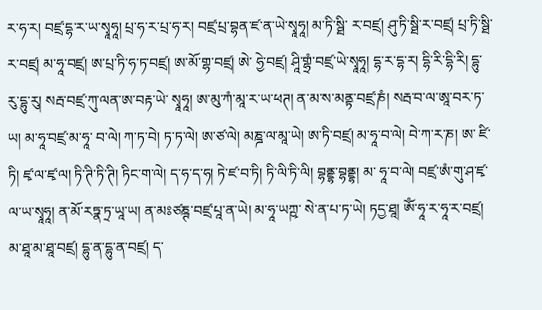ར་ཧ་ར། བཛྲ་དྷ་ར་ཡ་སྭཱཧཱ། པྲ་ཧ་ར་པྲ་ཧ་ར། བཛྲ་པྲ་བྷན་ཛ་ན་ཡེ་སྭཱཧཱ། མ་ཏི་སྠི་ ར་བཛྲ། ཤུ་ཏི་སྠི་ར་བཛྲ། པྲ་ཏི་སྠི་ར་བཛྲ། མ་ཧཱ་བཛྲ། ཨ་པྲ་ཏི་ཧ་ཏ་བཛྲ། ཨ་མོ་གྷ་བཛྲ། ཨེ་ ཧྱེ་བཛྲ། ཤཱི་གྷྲཾ་བཛྲ་ཡེ་སྭཱཧཱ། དྷ་ར་དྷ་ར། དྷི་རི་དྷི་རི། དྷུ་རུ་དྷུ་རུ། སརྦ་བཛྲ་ཀུ་ལན་ཨ་བརྟ་ཡེ་ སྭཱཧཱ། ཨ་མུ་ཀཾ་མཱ་ར་ཡ་ཕཊ། ན་མ་ས་མནྟ་བཛྲ་ཎཾ། སརྦ་བ་ལ་ཨཱ་བར་ཏ་ཡ། མ་ཧཱ་བཛྲ་མ་ཧཱ་ བ་ལེ། ཀ་ཏ་བེ། ཏ་ཏ་ལེ། ཨ་ཙ་ལེ། མཎྜ་ལ་མཱ་ཡེ། ཨ་ཏི་བཛྲ། མ་ཧཱ་བ་ལེ། བེ་ཀ་ར་ཎ། ཨ་ ཛི་ཏི། ཛྭ་ལ་ཛྭ་ལ། ཏི་ཊི་ཏི་ཊི། ཏིང་ག་ལེ། ད་ཧ་ད་ཧ། ཏེ་ཛ་བ་ཏི། ཏི་ལི་ཏི་ལི། བྷནྡྷ་བྷནྡྷ། མ་ ཧཱ་བ་ལེ། བཛྲ་ཨཾ་གུ་ཤ་ཛྭ་ལ་ཡ་སྭཱཧཱ། ན་མོ་རཏྣ་ཏྲ་ཡཱ་ཡ། ན་མཿཙཎྚ་བཛྲ་པཱ་ན་ཡེ། མ་ཧཱ་ཡཀྵ་ སེ་ན་པ་ཏ་ཡེ། ཏདྱ་ཐཱ། ༀ་ཧཱ་ར་ཧཱ་ར་བཛྲ། མ་ཐཱ་མ་ཐཱ་བཛྲ། དྷུ་ན་དྷུ་ན་བཛྲ། ད་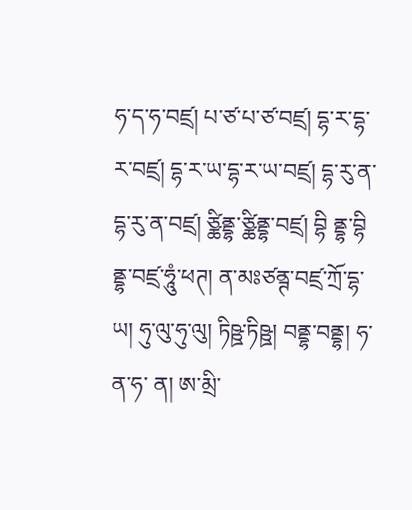ཧ་ད་ཧ་བཛྲ། པ་ཙ་པ་ཙ་བཛྲ། དྷ་ར་དྷ་ར་བཛྲ། དྷ་ར་ཡ་དྷ་ར་ཡ་བཛྲ། དྷ་རུ་ན་དྷ་རུ་ན་བཛྲ། ཙྪིནྡྷ་ཙྪིནྡྷ་བཛྲ། བྷི ནྡྷ་བྷི ནྡྷ་བཛྲ་ཧཱུཾ་ཕཊ། ན་མཿཙནྚ་བཛྲ་ཀྲོ་དྷ་ཡ། ཧུ་ལུ་ཧུ་ལུ། ཏིཥྛ་ཏིཥྛ། བནྡྷ་བནྡྷ། ཧ་ན་ཧ་ ན། ཨ་མྲི་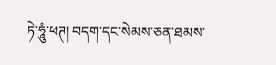ཏེ་ཧཱུཾ་ཕཊ། བདག་དང་སེམས་ཅན་ཐམས་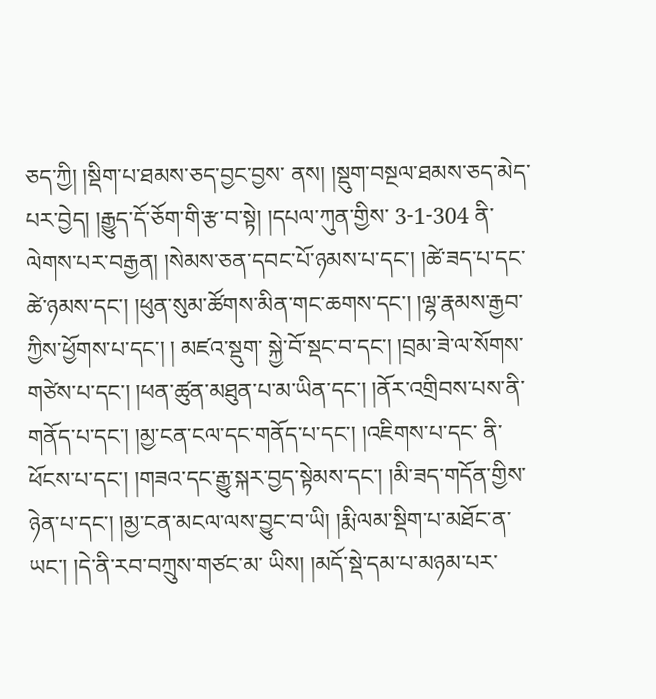ཅད་ཀྱི། །སྡིག་པ་ཐམས་ཅད་བྱང་བྱས་ ནས། །སྡུག་བསྔལ་ཐམས་ཅད་མེད་པར་བྱེད། །རྒྱུད་དོ་ཅོག་གི་རྩ་བ་སྟེ། །དཔལ་ཀུན་གྱིས་ 3-1-304 ནི་ལེགས་པར་བརྒྱན། །སེམས་ཅན་དབང་པོ་ཉམས་པ་དང་། །ཚེ་ཟད་པ་དང་ཚེ་ཉམས་དང་། །ཕུན་སུམ་ཚོགས་མིན་གང་ཆགས་དང་། །ལྷ་རྣམས་རྒྱབ་ཀྱིས་ཕྱོགས་པ་དང་། ། མཛའ་སྡུག་ སྐྱེ་བོ་སྡང་བ་དང་། །བྲམ་ཟེ་ལ་སོགས་གཙེས་པ་དང་། །ཕན་ཚུན་མཐུན་པ་མ་ཡིན་དང་། །ནོར་འགྲིབས་པས་ནི་གནོད་པ་དང་། །མྱ་ངན་ངལ་དང་གནོད་པ་དང་། །འཇིགས་པ་དང་ ནི་ཕོངས་པ་དང་། །གཟའ་དང་རྒྱུ་སྐར་བྱད་སྟེམས་དང་། །མི་ཟད་གདོན་གྱིས་ཉེན་པ་དང་། །མྱ་ངན་མངལ་ལས་བྱུང་བ་ཡི། །རྨི་ལམ་སྡིག་པ་མཐོང་ན་ཡང་། །དེ་ནི་རབ་བཀྲུས་གཙང་མ་ ཡིས། །མདོ་སྡེ་དམ་པ་མཉམ་པར་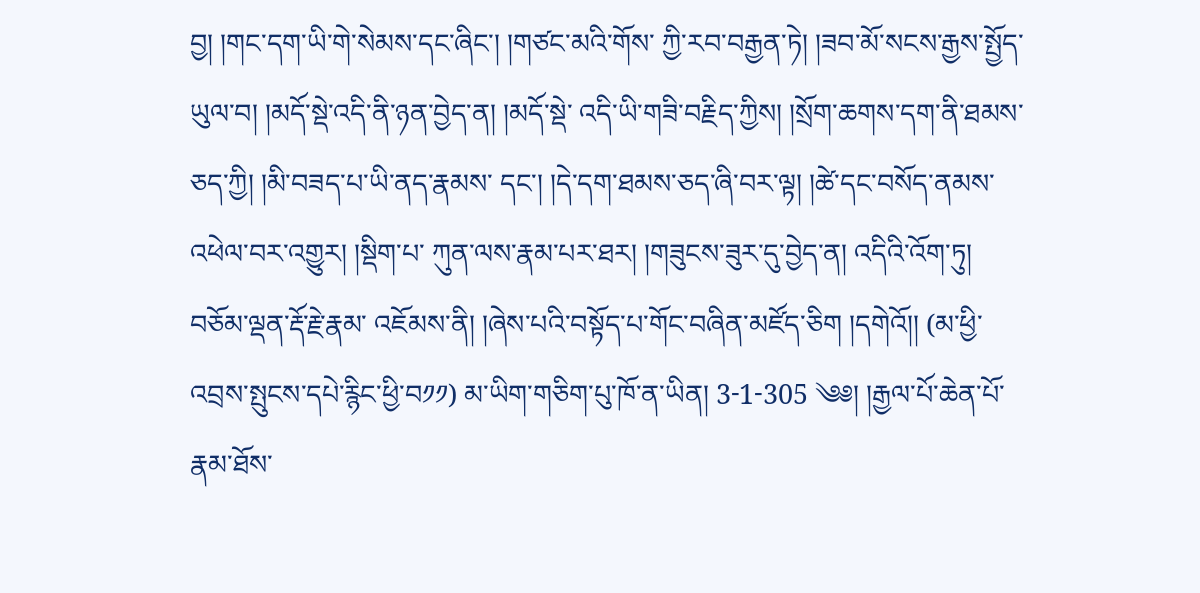བྱ། །གང་དག་ཡི་གེ་སེམས་དང་ཞིང་། །གཙང་མའི་གོས་ ཀྱི་རབ་བརྒྱན་ཏེ། །ཟབ་མོ་སངས་རྒྱས་སྤྱོད་ཡུལ་བ། །མདོ་སྡེ་འདི་ནི་ཉན་བྱེད་ན། །མདོ་སྡེ་ འདི་ཡི་གཟི་བརྗིད་ཀྱིས། །སྲོག་ཆགས་དག་ནི་ཐམས་ཅད་ཀྱི། །མི་བཟད་པ་ཡི་ནད་རྣམས་ དང་། །དེ་དག་ཐམས་ཅད་ཞི་བར་ལྟ། །ཚེ་དང་བསོད་ནམས་འཕེལ་བར་འགྱུར། །སྡིག་པ་ ཀུན་ལས་རྣམ་པར་ཐར། །གཟུངས་ཟུར་དུ་བྱེད་ན། འདིའི་འོག་ཏུ། བཅོམ་ལྡན་རྡོ་རྗེ་རྣམ་ འཇོམས་ནི། །ཞེས་པའི་བསྟོད་པ་གོང་བཞིན་མཛོད་ཅིག །དགེའོ།། (མ་ཕྱི་འབྲས་སྤུངས་དཔེ་རྙིང་ཕྱི་བ༡༡) མ་ཡིག་གཅིག་པུ་ཁོ་ན་ཡིན། 3-1-305 ༄༅། །རྒྱལ་པོ་ཆེན་པོ་རྣམ་ཐོས་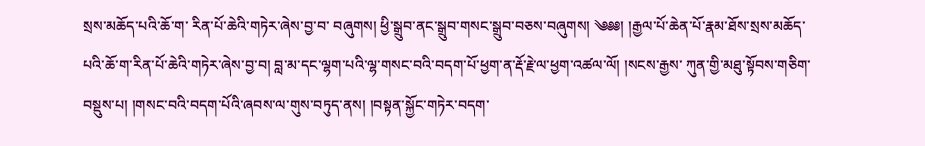སྲས་མཆོད་པའི་ཆོ་ག་ རིན་པོ་ཆེའི་གཏེར་ཞེས་བྱ་བ་ བཞུགས། ཕྱི་སྒྲུབ་ནང་སྒྲུབ་གསང་སྒྲུབ་བཅས་བཞུགས། ༄༅༅། །རྒྱལ་པོ་ཆེན་པོ་རྣམ་ཐོས་སྲས་མཆོད་པའི་ཆོ་ག་རིན་པོ་ཆེའི་གཏེར་ཞེས་བྱ་བ། བླ་མ་དང་ལྷག་པའི་ལྷ་གསང་བའི་བདག་པོ་ཕྱག་ན་རྡོ་རྗེ་ལ་ཕྱག་འཚལ་ལོ། །སངས་རྒྱས་ ཀུན་གྱི་མཐུ་སྟོབས་གཅིག་བསྡུས་པ། །གསང་བའི་བདག་པོའི་ཞབས་ལ་གུས་བཏུད་ནས། །བསྟན་སྐྱོང་གཏེར་བདག་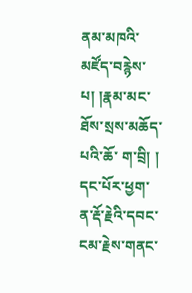ནམ་མཁའི་མཛོད་བརྙེས་པ། །རྣམ་མང་ཐོས་སྲས་མཆོད་པའི་ཆོ་ ག་བྲི། ། དང་པོར་ཕྱག་ན་རྡོ་རྗེའི་དབང་ངམ་རྗེས་གནང་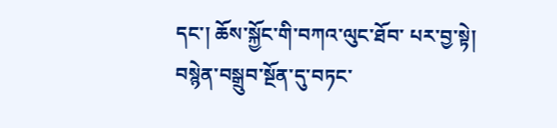དང་། ཆོས་སྐྱོང་གི་བཀའ་ལུང་ཐོབ་ པར་བྱ་སྟེ། བསྙེན་བསྒྲུབ་སྔོན་དུ་བཏང་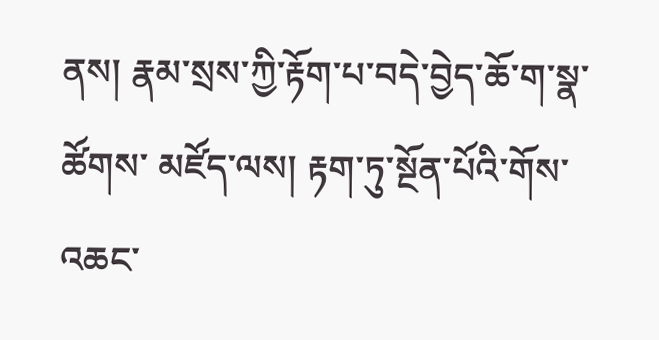ནས། རྣམ་སྲས་ཀྱི་རྟོག་པ་བདེ་བྱེད་ཆོ་ག་སྣ་ཚོགས་ མཛོད་ལས། རྟག་ཏུ་སྔོན་པོའི་གོས་འཆང་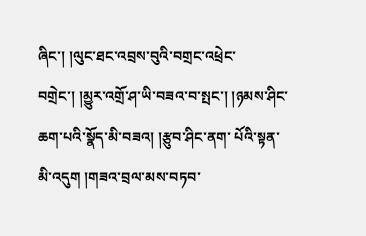ཞིང་། །ལུང་ཐང་འབྲས་བུའི་བགྲང་འཕྲེང་བགྲེང་། །མྱུར་འགྲོ་ཤ་ཡི་བཟའ་བ་སྤང་། །ཉམས་ཤིང་ཆག་པའི་སྣོད་མི་བཟའ། །རྩུབ་ཤིང་ནག་ པོའི་སྟན་མི་འདུག །གཟའ་བྲལ་མས་བཏབ་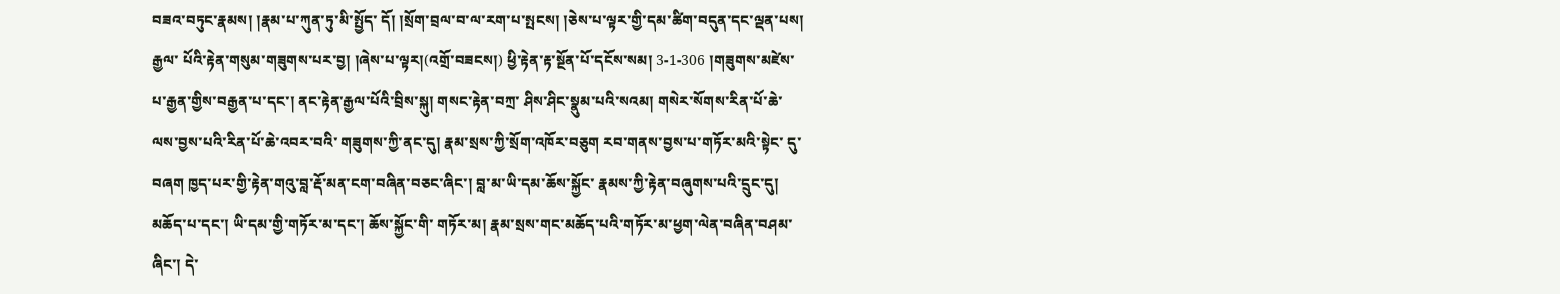བཟའ་བཏུང་རྣམས། །རྣམ་པ་ཀུན་ཏུ་མི་སྤྱོད་ དོ། །སྲོག་བྲལ་བ་ལ་རག་པ་སྤངས། །ཅེས་པ་ལྟར་གྱི་དམ་ཚིག་བདུན་དང་ལྡན་པས། རྒྱལ་ པོའི་རྟེན་གསུམ་གཟུགས་པར་བྱ། །ཞེས་པ་ལྟར།(འགྲོ་བཟངས།) ཕྱི་རྟེན་རྟ་སྔོན་པོ་དངོས་སམ། 3-1-306 །གཟུགས་མཛེས་པ་རྒྱན་གྱིས་བརྒྱན་པ་དང་། ནང་རྟེན་རྒྱལ་པོའི་བྲིས་སྐུ། གསང་རྟེན་བཀྲ་ ཤིས་ཤིང་སྣུམ་པའི་སའམ། གསེར་སོགས་རིན་པོ་ཆེ་ལས་བྱས་པའི་རིན་པོ་ཆེ་འབར་བའི་ གཟུགས་ཀྱི་ནང་དུ། རྣམ་སྲས་ཀྱི་སྲོག་འཁོར་བཅུག རབ་གནས་བྱས་པ་གཏོར་མའི་སྟེང་ དུ་བཞག ཁྱད་པར་གྱི་རྟེན་གའུ་བླ་རྡོ་མན་ངག་བཞིན་བཅང་ཞིང་། བླ་མ་ཡི་དམ་ཆོས་སྐྱོང་ རྣམས་ཀྱི་རྟེན་བཞུགས་པའི་དྲུང་དུ། མཆོད་པ་དང་། ཡི་དམ་གྱི་གཏོར་མ་དང་། ཆོས་སྐྱོང་གི་ གཏོར་མ། རྣམ་སྲས་གང་མཆོད་པའི་གཏོར་མ་ཕྱག་ལེན་བཞིན་བཤམ་ཞིང་། དེ་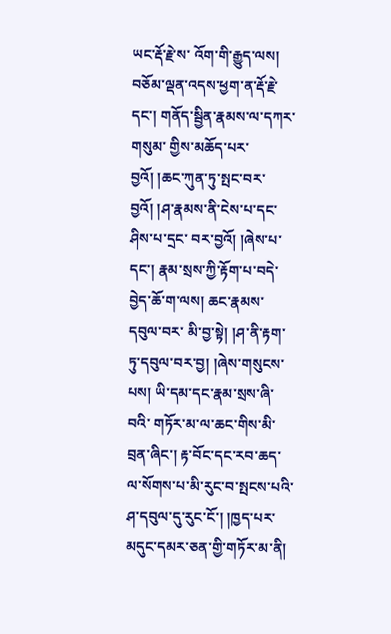ཡང་རྡོ་རྗེ་ས་ འོག་གི་རྒྱུད་ལས། བཅོམ་ལྡན་འདས་ཕྱག་ན་རྡོ་རྗེ་དང་། གནོད་སྦྱིན་རྣམས་ལ་དཀར་གསུམ་ གྱིས་མཆོད་པར་བྱའོ། །ཆང་ཀུན་ཏུ་སྤང་བར་བྱའོ། །ཤ་རྣམས་ནི་ངེས་པ་དང་ཤིས་པ་དྲང་ བར་བྱའོ། །ཞེས་པ་དང་། རྣམ་སྲས་ཀྱི་རྟོག་པ་བདེ་བྱེད་ཆོ་ག་ལས། ཆང་རྣམས་དབུལ་བར་ མི་བྱ་སྟེ། །ཤ་ནི་རྟག་ཏུ་དབུལ་བར་བྱ། །ཞེས་གསུངས་པས། ཡི་དམ་དང་རྣམ་སྲས་ཞི་བའི་ གཏོར་མ་ལ་ཆང་གིས་མི་བྲན་ཞིང་། རྟ་བོང་དང་རབ་ཆད་ལ་སོགས་པ་མི་རུང་བ་སྤངས་པའི་ ཤ་དབུལ་དུ་རུང་ངོ་། །ཁྱད་པར་མདུང་དམར་ཅན་གྱི་གཏོར་མ་ནི།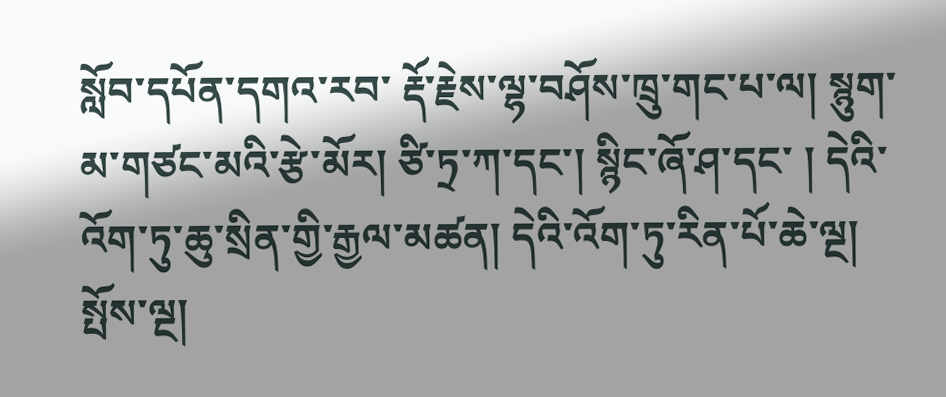སློབ་དཔོན་དགའ་རབ་ རྡོ་རྗེས་ལྷ་བཤོས་ཁྲུ་གང་པ་ལ། སྙུག་མ་གཙང་མའི་རྩེ་མོར། ཙི་ཏྲ་ཀ་དང་། སྙིང་ཞོ་ཤ་དང་ ། དེའི་འོག་ཏུ་ཆུ་སྲིན་གྱི་རྒྱལ་མཚན། དེའི་འོག་ཏུ་རིན་པོ་ཆེ་ལྔ། སྤོས་ལྔ།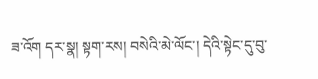ཟ་འོག དར་སྣ། སྟག་རས། བསེའི་མེ་ལོང་། དེའི་སྟེང་དུ་བུ་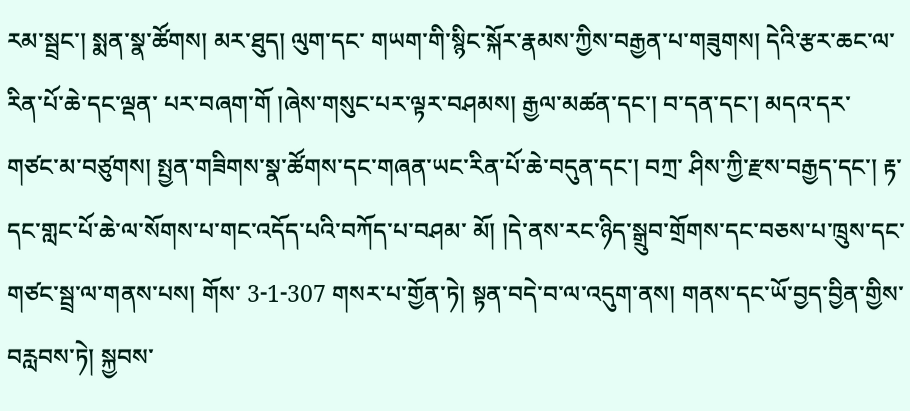རམ་སྦྲང་། སྨན་སྣ་ཚོགས། མར་ཐུད། ལུག་དང་ གཡག་གི་སྙིང་སྐོར་རྣམས་ཀྱིས་བརྒྱན་པ་གཟུགས། དེའི་རྩར་ཆང་ལ་རིན་པོ་ཆེ་དང་ལྡན་ པར་བཞག་གོ །ཞེས་གསུང་པར་ལྟར་བཤམས། རྒྱལ་མཚན་དང་། བ་དན་དང་། མདའ་དར་ གཙང་མ་བཙུགས། སྤྱན་གཟིགས་སྣ་ཚོགས་དང་གཞན་ཡང་རིན་པོ་ཆེ་བདུན་དང་། བཀྲ་ ཤིས་ཀྱི་རྫས་བརྒྱད་དང་། རྟ་དང་གླང་པོ་ཆེ་ལ་སོགས་པ་གང་འདོད་པའི་བཀོད་པ་བཤམ་ མོ། །དེ་ནས་རང་ཉིད་སྒྲུབ་གྲོགས་དང་བཅས་པ་ཁྲུས་དང་གཙང་སྦྲ་ལ་གནས་པས། གོས་ 3-1-307 གསར་པ་གྱོན་ཏེ། སྟན་བདེ་བ་ལ་འདུག་ནས། གནས་དང་ཡོ་བྱད་བྱིན་གྱིས་བརླབས་ཏེ། སྐྱབས་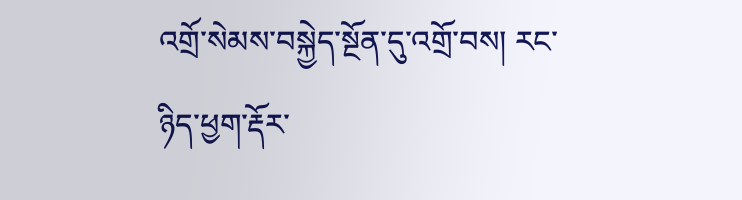འགྲོ་སེམས་བསྐྱེད་སྔོན་དུ་འགྲོ་བས། རང་ཉིད་ཕྱག་རྡོར་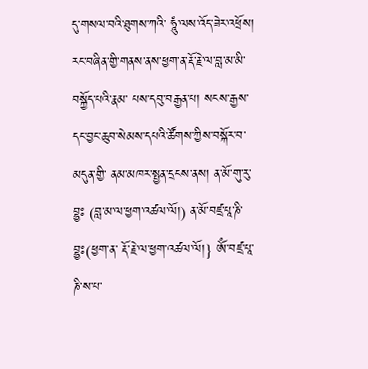དུ་གསལ་བའི་ཐུགས་ཀའི་ ཧཱུཾ་ལས་འོད་ཟེར་འཕྲོས། རང་བཞིན་གྱི་གནས་ནས་ཕྱག་ན་རྡོ་རྗེ་ལ་བླ་མ་མི་བསྐྱོད་པའི་རྣམ་ པས་དབུ་བརྒྱན་པ། སངས་རྒྱས་དང་བྱང་ཆུབ་སེམས་དཔའི་ཚོགས་ཀྱིས་བསྐོར་བ་མདུན་གྱི་ ནམ་མཁར་སྤྱན་དྲངས་ནས། ན་མོ་གུ་རུ་བྷྱཿ (བླ་མ་ལ་ཕྱག་འཚལ་ལོ།) ན་མོ་བཛྲ་པཱ་ཎི་བྷྱཿ(ཕྱག་ན་ རྡོ་རྗེ་ལ་ཕྱག་འཚལ་ལོ།} ༀ་བཛྲ་པཱ་ཎི་ས་པ་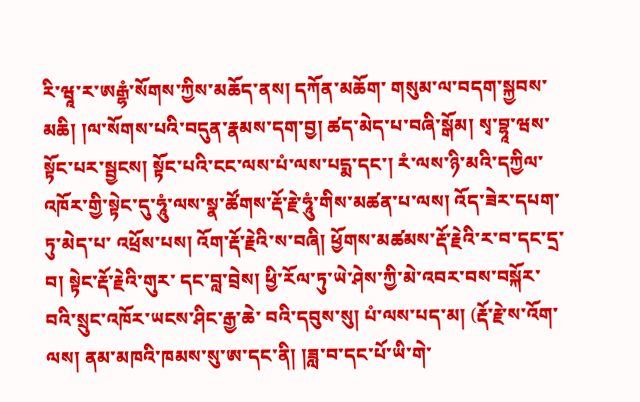རི་ཝཱ་ར་ཨརྒྷཾ་སོགས་ཀྱིས་མཆོད་ནས། དཀོན་མཆོག་ གསུམ་ལ་བདག་སྐྱབས་མཆི། །ལ་སོགས་པའི་བདུན་རྣམས་དག་བྱ། ཚད་མེད་པ་བཞི་སྒོམ། སྭ་བྷཱ་ཝས་སྟོང་པར་སྦྱངས། སྟོང་པའི་ངང་ལས་པཾ་ལས་པདྨ་དང་། རཾ་ལས་ཉི་མའི་དཀྱིལ་ འཁོར་གྱི་སྟེང་དུ་ཧཱུཾ་ལས་སྣ་ཚོགས་རྡོ་རྗེ་ཧཱུཾ་གིས་མཚན་པ་ལས། འོད་ཟེར་དཔག་ཏུ་མེད་པ་ འཕྲོས་པས། འོག་རྡོ་རྗེའི་ས་བཞི། ཕྱོགས་མཚམས་རྡོ་རྗེའི་ར་བ་དང་དྲ་བ། སྟེང་རྡོ་རྗེའི་གུར་ དང་བླ་བྲེས། ཕྱི་རོལ་ཏུ་ཡེ་ཤེས་ཀྱི་མེ་འབར་བས་བསྐོར་བའི་སྲུང་འཁོར་ཡངས་ཤིང་རྒྱ་ཆེ་ བའི་དབུས་སུ། པཾ་ལས་པད་མ། (རྡོ་རྗེ་ས་འོག་ལས། ནམ་མཁའི་ཁམས་སུ་ཨ་དང་ནི། །ཟླ་བ་དང་པོ་ཡི་གེ་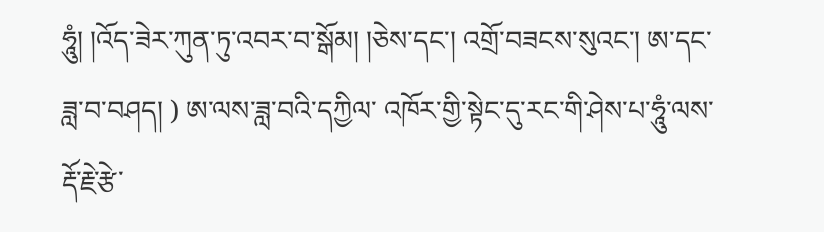ཧཱུཾ། །འོད་ཟེར་ཀུན་ཏུ་འབར་བ་སྒོམ། །ཅེས་དང་། འགྲོ་བཟངས་སུའང་། ཨ་དང་ཟླ་བ་བཤད། ) ཨ་ལས་ཟླ་བའི་དཀྱིལ་ འཁོར་གྱི་སྟེང་དུ་རང་གི་ཤེས་པ་ཧཱུཾ་ལས་རྡོ་རྗེ་རྩེ་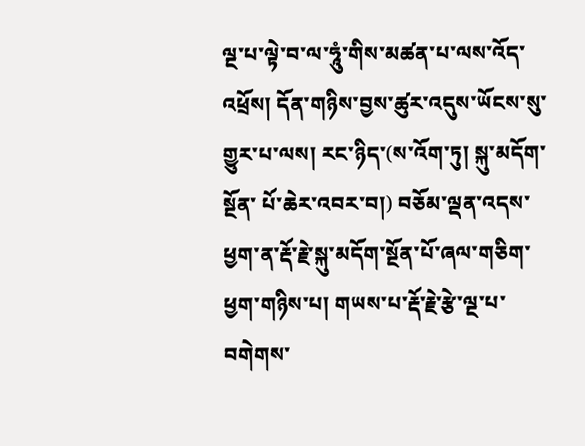ལྔ་པ་ལྟེ་བ་ལ་ཧཱུཾ་གིས་མཚན་པ་ལས་འོད་ འཕྲོས། དོན་གཉིས་བྱས་ཚུར་འདུས་ཡོངས་སུ་གྱུར་པ་ལས། རང་ཉིད་(ས་འོག་ཏུ། སྐུ་མདོག་སྔོན་ པོ་ཆེར་འབར་བ།) བཅོམ་ལྡན་འདས་ཕྱག་ན་རྡོ་རྗེ་སྐུ་མདོག་སྔོན་པོ་ཞལ་གཅིག་ཕྱག་གཉིས་པ། གཡས་པ་རྡོ་རྗེ་རྩེ་ལྔ་པ་བགེགས་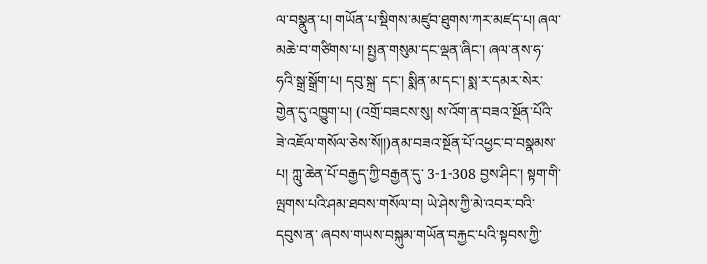ལ་བསྣུན་པ། གཡོན་པ་སྡིགས་མཛུབ་ཐུགས་ཀར་མཛད་པ། ཞལ་མཆེ་བ་གཙིགས་པ། སྤྱན་གསུམ་དང་ལྡན་ཞིང་། ཞལ་ནས་ཧ་ཧའི་སྒྲ་སྒྲོག་པ། དབུ་སྐྲ་ དང་། སྨིན་མ་དང་། སྨ་ར་དམར་སེར་གྱེན་དུ་འཁྱུག་པ། (འགྲོ་བཟངས་སུ། ས་འོག་ན་བཟའ་སྔོན་པོའི་ ཟེ་འཇོལ་གསོལ་ཅེས་སོ།།)ནམ་བཟའ་སྔོན་པོ་འཕྱང་བ་བསྣམས་པ། ཀླུ་ཆེན་པོ་བརྒྱད་ཀྱི་བརྒྱན་དུ་ 3-1-308 བྱས་ཤིང་། སྟག་གི་ལྤགས་པའི་ཤམ་ཐབས་གསོལ་བ། ཡེ་ཤེས་ཀྱི་མེ་འབར་བའི་དབུས་ན་ ཞབས་གཡས་བསྐུམ་གཡོན་བརྐྱང་པའི་སྟབས་ཀྱི་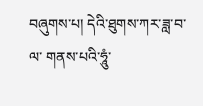བཞུགས་པ། དེའི་ཐུགས་ཀར་ཟླ་བ་ལ་ གནས་པའི་ཧཱུཾ་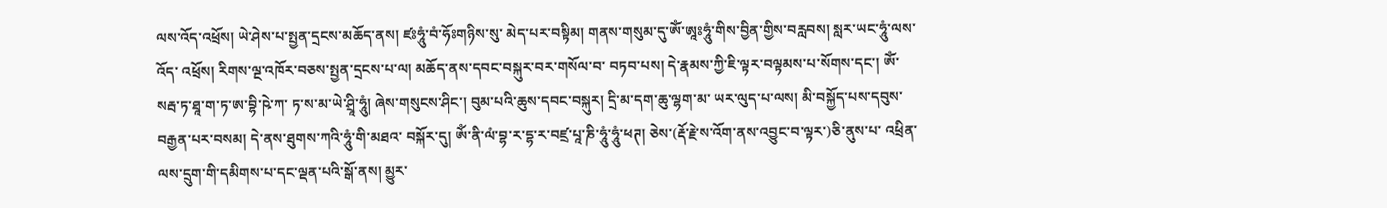ལས་འོད་འཕྲོས། ཡེ་ཤེས་པ་སྤྱན་དྲངས་མཆོད་ནས། ཛཿཧཱུཾ་བཾ་ཧོཿགཉིས་སུ་ མེད་པར་བསྟིམ། གནས་གསུམ་དུ་ༀ་ཨཱཿཧཱུཾ་གིས་བྱིན་གྱིས་བརླབས། སླར་ཡང་ཧཱུཾ་ལས་འོད་ འཕྲོས། རིགས་ལྔ་འཁོར་བཅས་སྤྱན་དྲངས་པ་ལ། མཆོད་ནས་དབང་བསྐུར་བར་གསོལ་བ་ བཏབ་པས། དེ་རྣམས་ཀྱི་ཇི་ལྟར་བལྟམས་པ་སོགས་དང་། ༀ་སརྦ་ཏ་ཐཱ་ག་ཏ་ཨ་བྷི་ཥེ་ཀ་ ཏ་ས་མ་ཡེ་ཤྲཱི་ཧཱུཾ། ཞེས་གསུངས་ཤིང་། བུམ་པའི་ཆུས་དབང་བསྐུར། དྲི་མ་དག་ཆུ་ལྷག་མ་ ཡར་ལུད་པ་ལས། མི་བསྐྱོད་པས་དབུས་བརྒྱན་པར་བསམ། དེ་ནས་ཐུགས་ཀའི་ཧཱུཾ་གི་མཐའ་ བསྐོར་དུ། ༀ་ནི་ལཾ་བྷ་ར་དྷ་ར་བཛྲ་པཱ་ཎི་ཧཱུཾ་ཧཱུཾ་ཕཊ། ཅེས་(རྡོ་རྗེ་ས་འོག་ནས་འབྱུང་བ་ལྟར་)ཅི་ནུས་པ་ འཕྲིན་ལས་དྲུག་གི་དམིགས་པ་དང་ལྡན་པའི་སྒོ་ནས། མྱུར་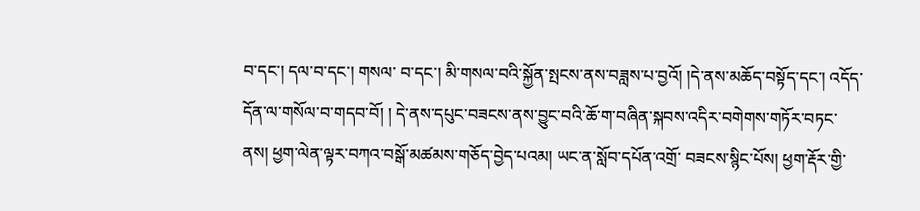བ་དང་། དལ་བ་དང་། གསལ་ བ་དང་། མི་གསལ་བའི་སྐྱོན་སྤངས་ནས་བཟླས་པ་བྱའོ། །དེ་ནས་མཆོད་བསྟོད་དང་། འདོད་ དོན་ལ་གསོལ་བ་གདབ་བོ། ། དེ་ནས་དཔུང་བཟངས་ནས་བྱུང་བའི་ཆོ་ག་བཞིན་སྐབས་འདིར་བགེགས་གཏོར་བཏང་ ནས། ཕྱག་ལེན་ལྟར་བཀའ་བསྒོ་མཚམས་གཅོད་བྱེད་པའམ། ཡང་ན་སློབ་དཔོན་འགྲོ་ བཟངས་སྙིང་པོས། ཕྱག་རྡོར་གྱི་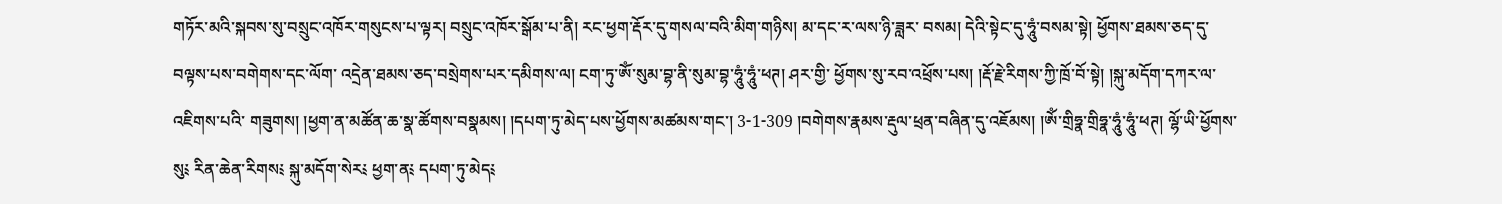གཏོར་མའི་སྐབས་སུ་བསྲུང་འཁོར་གསུངས་པ་ལྟར། བསྲུང་འཁོར་སྒོམ་པ་ནི། རང་ཕྱག་རྡོར་དུ་གསལ་བའི་མིག་གཉིས། མ་དང་ར་ལས་ཉི་ཟླར་ བསམ། དེའི་སྟེང་དུ་ཧཱུཾ་བསམ་སྟེ། ཕྱོགས་ཐམས་ཅད་དུ་བལྟས་པས་བགེགས་དང་ལོག་ འདྲེན་ཐམས་ཅད་བསྲེགས་པར་དམིགས་ལ། ངག་ཏུ་ༀ་སུམ་བྷ་ནི་སུམ་བྷ་ཧཱུཾ་ཧཱུཾ་ཕཊ། ཤར་གྱི་ ཕྱོགས་སུ་རབ་འཕྲོས་པས། །རྡོ་རྗེ་རིགས་ཀྱི་ཁྲོ་བོ་སྟེ། །སྐུ་མདོག་དཀར་ལ་འཇིགས་པའི་ གཟུགས། །ཕྱག་ན་མཚོན་ཆ་སྣ་ཚོགས་བསྣམས། །དཔག་ཏུ་མེད་པས་ཕྱོགས་མཚམས་གང་། 3-1-309 །བགེགས་རྣམས་རྡུལ་ཕྲན་བཞིན་དུ་འཇོམས། །ༀ་གྲིཧྣ་གྲིཧྣ་ཧཱུཾ་ཧཱུཾ་ཕཊ། ལྷོ་ཡི་ཕྱོགས་སུ༴ རིན་ཆེན་རིགས༴ སྐུ་མདོག་སེར༴ ཕྱག་ན༴ དཔག་ཏུ་མེད༴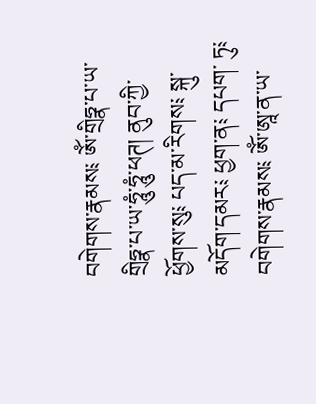བགེགས་རྣམས༴ ༀ་གྲིཧྣ་པ་ཡ་ གྲིཧྣ་པ་ཡ་ཧཱུཾ་ཧཱུཾ་ཕཊ། ནུབ་ཀྱི་ཕྱོགས་སུ༴ པད་མ་རིགས༴ སྐུ་མདོག་དམར༴ ཕྱག་ན༴ དཔག་ ཏུ༴ བགེགས་རྣམས༴ ༀ་ཨཱ་ན་ཡ་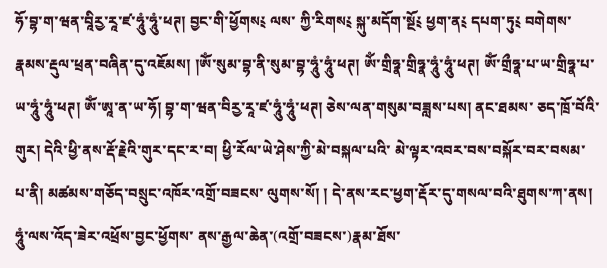ཧོ་བྷ་ག་ཝན་བཱིརྱ་རཱ་ཛ་ཧཱུཾ་ཧཱུཾ་ཕཊ། བྱང་གི་ཕྱོགས༴ ལས་ ཀྱི་རིགས༴ སྐུ་མདོག་སྔོ༴ ཕྱག་ན༴ དཔག་ཏུ༴ བགེགས་རྣམས་རྡུལ་ཕྲན་བཞིན་དུ་འཇོམས། །ༀ་སུམ་བྷ་ནི་སུམ་བྷ་ཧཱུཾ་ཧཱུཾ་ཕཊ། ༀ་གྲིཧྣ་གྲིཧྣ་ཧཱུཾ་ཧཱུཾ་ཕཊ། ༀ་གྲྀཧྣ་པ་ཡ་གྲིཧྣ་པ་ཡ་ཧཱུཾ་ཧཱུཾ་ཕཊ། ༀ་ཨཱ་ན་ཡ་ཧོ། བྷ་ག་ཝན་བིརྱ་རཱ་ཛ་ཧཱུཾ་ཧཱུཾ་ཕཊ། ཅེས་ལན་གསུམ་བཟླས་པས། ནང་ཐམས་ ཅད་ཁྲོ་བོའི་གུར། དེའི་ཕྱི་ནས་རྡོ་རྗེའི་གུར་དང་ར་བ། ཕྱི་རོལ་ཡེ་ཤེས་ཀྱི་མེ་བསྐལ་པའི་ མེ་ལྟར་འབར་བས་བསྐོར་བར་བསམ་པ་ནི། མཚམས་གཅོད་བསྲུང་འཁོར་འགྲོ་བཟངས་ ལུགས་སོ། ། དེ་ནས་རང་ཕྱག་རྡོར་དུ་གསལ་བའི་ཐུགས་ཀ་ནས། ཧཱུཾ་ལས་འོད་ཟེར་འཕྲོས་བྱང་ཕྱོགས་ ནས་རྒྱལ་ཆེན་(འགྲོ་བཟངས་)རྣམ་ཐོས་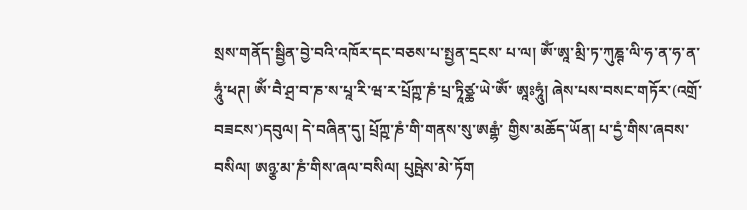སྲས་གནོད་སྦྱིན་བྱེ་བའི་འཁོར་དང་བཅས་པ་སྤྱན་དྲངས་ པ་ལ། ༀ་ཨཱ་མྲི་ཏ་ཀུཎྚ་ལི་ཧ་ན་ཧ་ན་ཧཱུཾ་ཕཊ། ༀ་བཻ་ཤྲ་བ་ཎ་ས་པཱ་རི་ཝ་ར་པྲོཀྵ་ཎཾ་པྲ་ཏཱིཙྪ་ཡེ་ༀ་ ཨཱཿཧཱུཾ། ཞེས་པས་བསང་གཏོར་(འགྲོ་བཟངས་)དབུལ། དེ་བཞིན་དུ། པྲོཀྵ་ཎཾ་གི་གནས་སུ་ཨརྒྷཾ་ གྱིས་མཆོད་ཡོན། པ་དྱཾ་གིས་ཞབས་བསིལ། ཨཉྩ་མ་ཎཾ་གིས་ཞལ་བསིལ། པུཥྤེས་མེ་ཏོག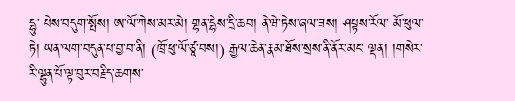དྷུ་ པེས་བདུག་སྤོས། ཨ་ལོ་ཀེས་མར་མེ། གྷན་དྷེས་དྲི་ཆབ། ནེ་ཝེ་ཏེས་ཞལ་ཟས། ཤཔྟས་རོལ་ མོ་ཕུལ་ཏེ། ཡན་ལག་བདུན་པ་བྱ་བ་ནི། (ཁྲོ་ཕུ་ལོ་ཙཱ་བས།) རྒྱལ་ཆེན་རྣམ་ཐོས་སྲས་ནི་ནོར་མང་ ལྡན། །གསེར་རི་ལྷུན་པོ་ལྟ་བུར་བརྗིད་ཆགས་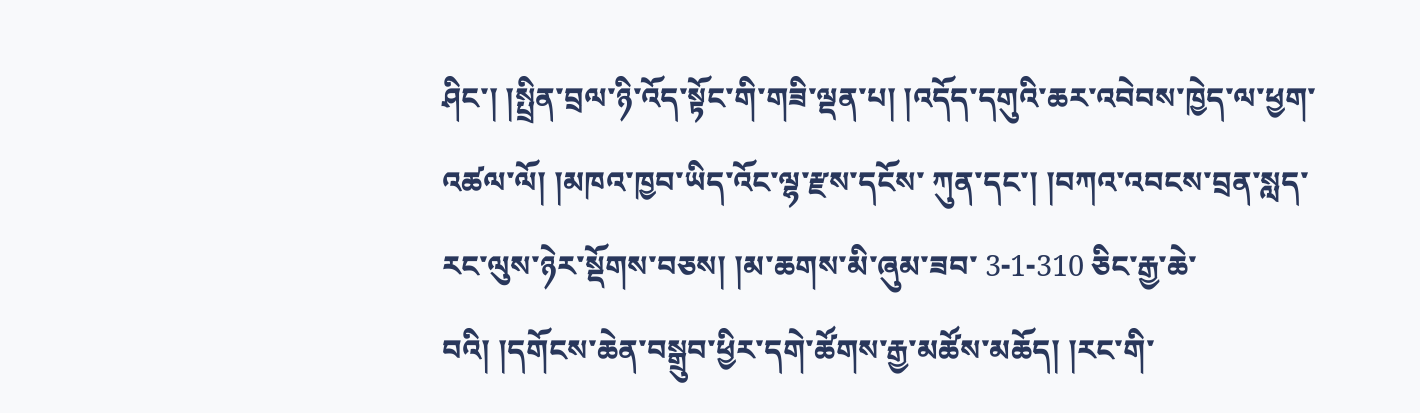ཤིང་། །སྤྲིན་བྲལ་ཉི་འོད་སྟོང་གི་གཟི་ལྡན་པ། །འདོད་དགུའི་ཆར་འབེབས་ཁྱེད་ལ་ཕྱག་འཚལ་ལོ། །མཁའ་ཁྱབ་ཡིད་འོང་ལྷ་རྫས་དངོས་ ཀུན་དང་། །བཀའ་འབངས་བྲན་སླད་རང་ལུས་ཉེར་སྡོགས་བཅས། །མ་ཆགས་མི་ཞུམ་ཟབ་ 3-1-310 ཅིང་རྒྱ་ཆེ་བའི། །དགོངས་ཆེན་བསྒྲུབ་ཕྱིར་དགེ་ཚོགས་རྒྱ་མཚོས་མཆོད། །རང་གི་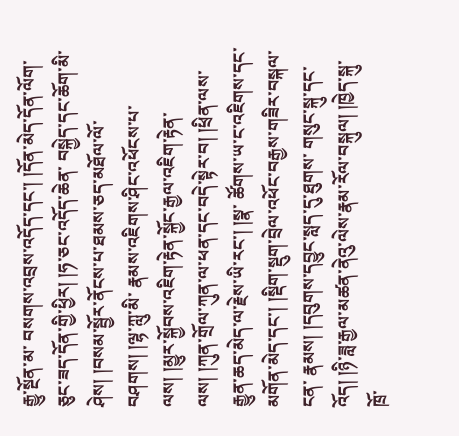རྒྱུ་སྔོན་མ་ བསགས་འབྲས་འདོད་དང་། །དོན་མེད་དོན་ལོག་ཅུང་ཟད་དོན་གྱི་ཕྱིར། །ཧ་ཅང་འདོད་ཆེན་ བསྐྱེད་དང་ཆོག་མི་ཤེས། །བསམ་སྦྱོར་ནོངས་པ་ཐམས་ཅད་མཐོལ་ལོ་བཤགས། །ལྷ་ཀླུ་མི་ རྣམས་འཇིགས་ཤིང་འཕོངས་པ་ལས། །མྱུར་སྐྱོབས་འཇིག་རྟེན་སྐྱོང་རྒྱལ་འཇིག་རྟེན་ལས། །ཀུན་གྲོལ་ཀུན་ལ་ཕན་དང་བདེ་སྟེར་བ། །ཕྲིན་ལས་རྒྱུན་ཆད་མེད་ལ་རྗེས་ཡི་རང་། །སྣ་ ཚོགས་ཡ་ང་འཇིགས་དང་མགོན་མེད་དང་། །སྡིག་སྡུག་བྲེལ་འཕོང་བརྒྱས་གཟིར་བསྐལ་ངན་ རྣམས། །དབུགས་དབྱུང་སླད་དུ་ཐུགས་ གསུང་སྐུ་དང་འོད། །ཉི་ཟླ་རྒྱལ་མཚན་ནེའུ་ལེས་རྣམ་རོལ་བསྐུལ། །ཁྱེད་སྐུ་ཁྲོ་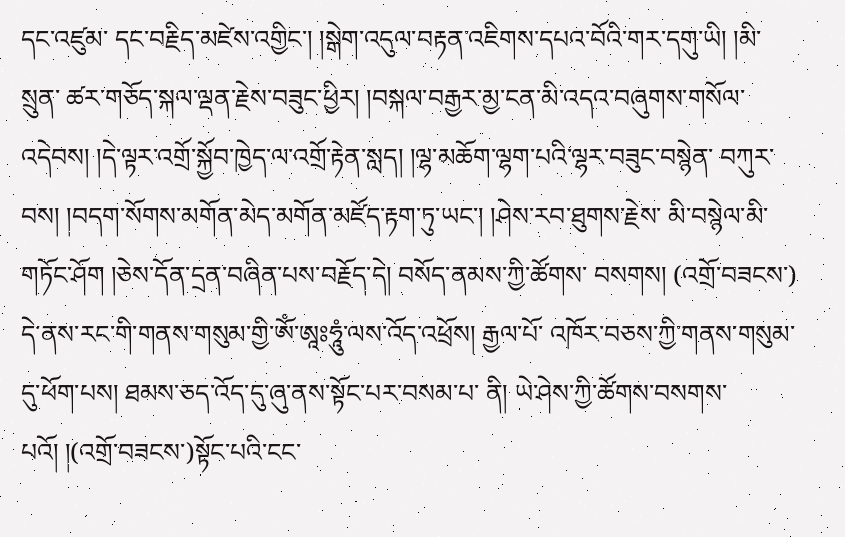དང་འཛུམ་ དང་བརྗིད་མཛེས་འགྱིང་། །སྒེག་འདུལ་བརྟན་འཇིགས་དཔའ་བོའི་གར་དགུ་ཡི། །མི་སྲུན་ ཚར་གཅོད་སྐལ་ལྡན་རྗེས་བཟུང་ཕྱིར། །བསྐལ་བརྒྱར་མྱ་ངན་མི་འདའ་བཞུགས་གསོལ་ འདེབས། །དེ་ལྟར་འགྲོ་སྐྱོབ་ཁྱེད་ལ་འགྲོ་རྟེན་སླད། །ལྷ་མཆོག་ལྷག་པའི་ལྷར་བཟུང་བསྙེན་ བཀུར་བས། །བདག་སོགས་མགོན་མེད་མགོན་མཛོད་རྟག་ཏུ་ཡང་། །ཤེས་རབ་ཐུགས་རྗེས་ མི་བསྙེལ་མི་གཏོང་ཤོག །ཅེས་དོན་དྲན་བཞིན་པས་བརྗོད་དེ། བསོད་ནམས་ཀྱི་ཚོགས་ བསགས། (འགྲོ་བཟངས་) དེ་ནས་རང་གི་གནས་གསུམ་གྱི་ༀ་ཨཱཿཧཱུཾ་ལས་འོད་འཕྲོས། རྒྱལ་པོ་ འཁོར་བཅས་ཀྱི་གནས་གསུམ་དུ་ཕོག་པས། ཐམས་ཅད་འོད་དུ་ཞུ་ནས་སྟོང་པར་བསམ་པ་ ནི། ཡེ་ཤེས་ཀྱི་ཚོགས་བསགས་པའོ། །(འགྲོ་བཟངས་)སྟོང་པའི་ངང་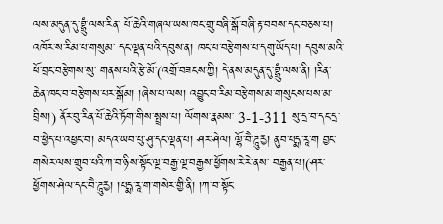ལས་མདུན་དུ་བྷྲུཾ་ལས་རིན་ པོ་ཆེའི་གཞལ་ཡས་ཁང་གྲུ་བཞི་སྒོ་བཞི་རྟ་བབས་དང་བཅས་པ། འཁོར་ས་རིམ་པ་གསུམ་ དང་ལྡན་པའི་དབུས་ན། ཁང་པ་བརྩེགས་པ་དགུ་ཡོད་པ། དབུས་མའི་ཕོ་བྲང་བརྩེགས་སུ་ གནས་པའི་རྩེ་མོ་(འགྲོ་བཟངས་ཀྱི། དེ་ནས་མདུན་དུ་བྷྲུཾ་ལས་ནི། །རིན་ཆེན་ཁང་བ་བརྩེགས་པར་སྒོམ། །ཞེས་པ་ལས། འབྱུང་བ་རིམ་བརྩེགས་མ་གསུངས་པས་མ་བྲིས།) ནོར་བུ་རིན་པོ་ཆེའི་ཏོག་གིས་སྤྲས་པ། ལོགས་རྣམས་ 3-1-311 སུ་དྲ་བ་དང་དྲ་བ་ཕྱེད་པ་འཕྱང་བ། མདའ་ཡབ་པུ་ཤུ་དང་ལྡན་པ། ཤར་ཤེལ། ལྷོ་བཻ་ཌཱུརྱ། ནུབ་པདྨ་རཱ་ག བྱང་གསེར་ལས་གྲུབ་པའི་ཀ་བ་ཉིས་སྟོང་ལྔ་བརྒྱ་ལྔ་བརྒྱས་ཕྱོགས་རེ་རེ་ནས་ བརྒྱན་པ།(ཤར་ཕྱོགས་ཤེལ་དང་བཻ་ཌཱུརྱ། །པདྨ་རཱ་ག་གསེར་གྱི་ནི། །ཀ་བ་སྟོང་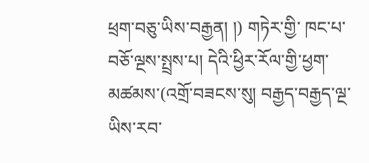ཕྲག་བཅུ་ཡིས་བརྒྱན། །) གཏེར་གྱི་ ཁང་པ་བཅོ་ལྔས་སྤྲས་པ། དེའི་ཕྱིར་རོལ་གྱི་ཕྱག་མཚམས་(འགྲོ་བཟངས་སུ། བརྒྱད་བརྒྱད་ལྔ་ཡིས་རབ་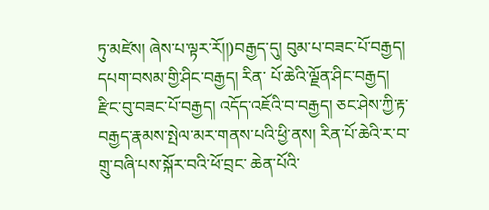ཏུ་མཛེས། ཞེས་པ་ལྟར་རོ།།)བརྒྱད་དུ། བུམ་པ་བཟང་པོ་བརྒྱད། དཔག་བསམ་གྱི་ཤིང་བརྒྱད། རིན་ པོ་ཆེའི་ལྗོན་ཤིང་བརྒྱད། རྫིང་བུ་བཟང་པོ་བརྒྱད། འདོད་འཇོའི་བ་བརྒྱད། ཅང་ཤེས་ཀྱི་རྟ་ བརྒྱད་རྣམས་སྤེལ་མར་གནས་པའི་ཕྱི་ནས། རིན་པོ་ཆེའི་ར་བ་གྲུ་བཞི་པས་སྐོར་བའི་ཕོ་བྲང་ ཆེན་པོའི་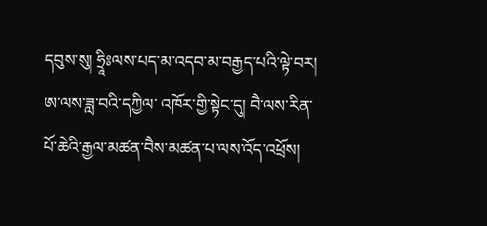དབུས་སུ། ཧྲཱིཿལས་པད་མ་འདབ་མ་བརྒྱད་པའི་ལྟེ་བར། ཨ་ལས་ཟླ་བའི་དཀྱིལ་ འཁོར་གྱི་སྟེང་དུ། བཻ་ལས་རིན་པོ་ཆེའི་རྒྱལ་མཚན་བཻས་མཚན་པ་ལས་འོད་འཕྲོས།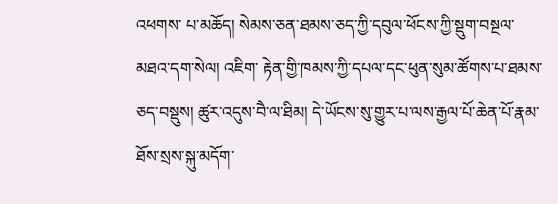འཕགས་ པ་མཆོད། སེམས་ཅན་ཐམས་ཅད་ཀྱི་དབུལ་ཕོངས་ཀྱི་སྡུག་བསྔལ་མཐའ་དག་སེལ། འཇིག་ རྟེན་གྱི་ཁམས་ཀྱི་དཔལ་དང་ཕུན་སུམ་ཚོགས་པ་ཐམས་ཅད་བསྡུས། ཚུར་འདུས་བཻ་ལ་ཐིམ། དེ་ཡོངས་སུ་གྱུར་པ་ལས་རྒྱལ་པོ་ཆེན་པོ་རྣམ་ཐོས་སྲས་སྐུ་མདོག་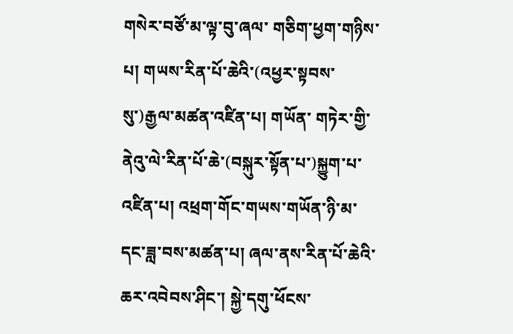གསེར་བཙོ་མ་ལྟ་བུ་ཞལ་ གཅིག་ཕྱག་གཉིས་པ། གཡས་རིན་པོ་ཆེའི་(འཕྱར་སྟབས་སུ་)རྒྱལ་མཚན་འཛིན་པ། གཡོན་ གཏེར་གྱི་ནེའུ་ལེ་རིན་པོ་ཆེ་(བསྐུར་སྟོན་པ་)སྐྱུག་པ་འཛིན་པ། འཕྲག་གོང་གཡས་གཡོན་ཉི་མ་ དང་ཟླ་བས་མཚན་པ། ཞལ་ནས་རིན་པོ་ཆེའི་ཆར་འབེབས་ཤིང་། སྐྱེ་དགུ་ཕོངས་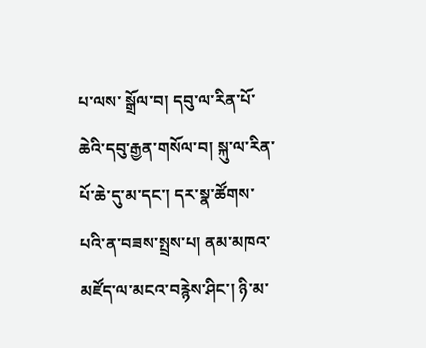པ་ལས་ སྒྲོལ་བ། དབུ་ལ་རིན་པོ་ཆེའི་དབུ་རྒྱན་གསོལ་བ། སྐུ་ལ་རིན་པོ་ཆེ་དུ་མ་དང་། དར་སྣ་ཚོགས་ པའི་ན་བཟས་སྤྲས་པ། ནམ་མཁའ་མཛོད་ལ་མངའ་བརྙེས་ཤིང་། ཉི་མ་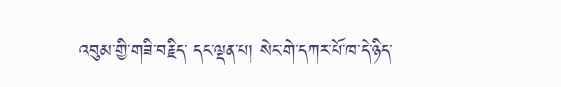འབུམ་གྱི་གཟི་བརྗིད་ དང་ལྡན་པ། སེང་གེ་དཀར་པོ་ཁ་དེ་ཉིད་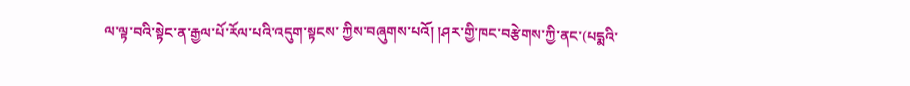ལ་ལྟ་བའི་སྟེང་ན་རྒྱལ་པོ་རོལ་པའི་འདུག་སྟངས་ ཀྱིས་བཞུགས་པའོ། །ཤར་གྱི་ཁང་བརྩེགས་ཀྱི་ནང་(པདྨའི་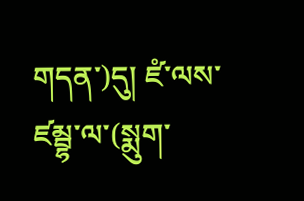གདན་)དུ། ཛཾ་ལས་ཛམྦྷ་ལ་(སྨུག་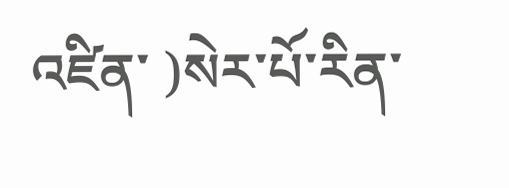འཛིན་ )སེར་པོ་རིན་